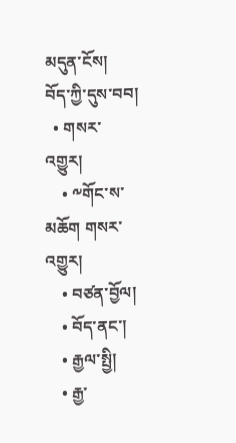མདུན་ངོས།
བོད་ཀྱི་དུས་བབ།
  • གསར་འགྱུར།
    • ༸གོང་ས་མཆོག གསར་འགྱུར།
    • བཙན་བྱོལ།
    • བོད་ནང་།
    • རྒྱལ་སྤྱི།
    • རྒྱ་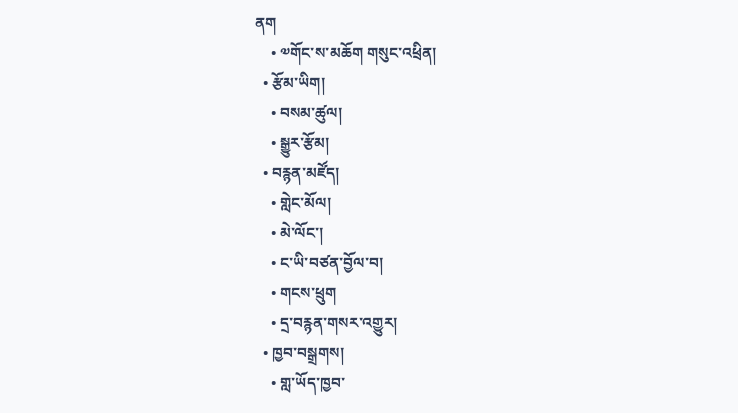ནག
    • ༧གོང་ས་མཆོག གསུང་འཕྲིན།
  • རྩོམ་ཡིག།
    • བསམ་ཚུལ།
    • སྒྱུར་རྩོམ།
  • བརྙན་མཛོད།
    • གླེང་མོལ།
    • མེ་ལོང་།
    • ང་ཡི་བཙན་བྱོལ་བ།
    • གངས་ཕྲུག
    • དྲ་བརྙན་གསར་འགྱུར།
  • ཁྱབ་བསྒྲགས།
    • གླ་ཡོད་ཁྱབ་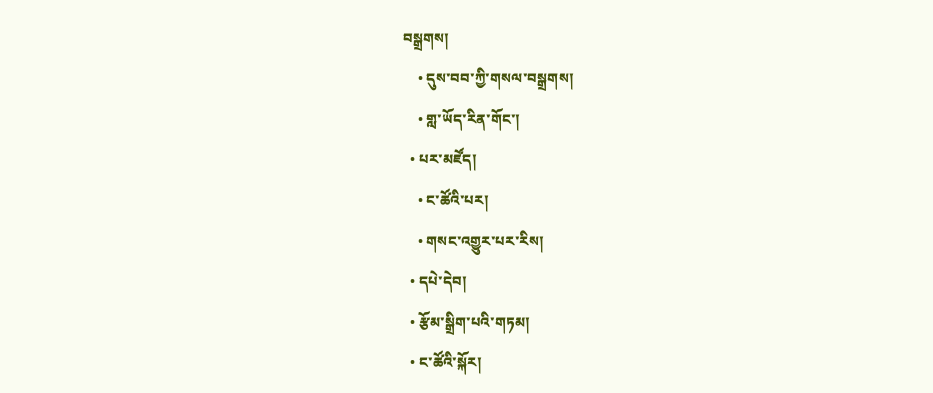བསྒྲགས།
    • དུས་བབ་ཀྱི་གསལ་བསྒྲགས།
    • གླ་ཡོད་རིན་གོང་།
  • པར་མཛོད།
    • ང་ཚོའི་པར།
    • གསང་འགྱུར་པར་རིས།
  • དཔེ་དེབ།
  • རྩོམ་སྒྲིག་པའི་གཏམ།
  • ང་ཚོའི་སྐོར།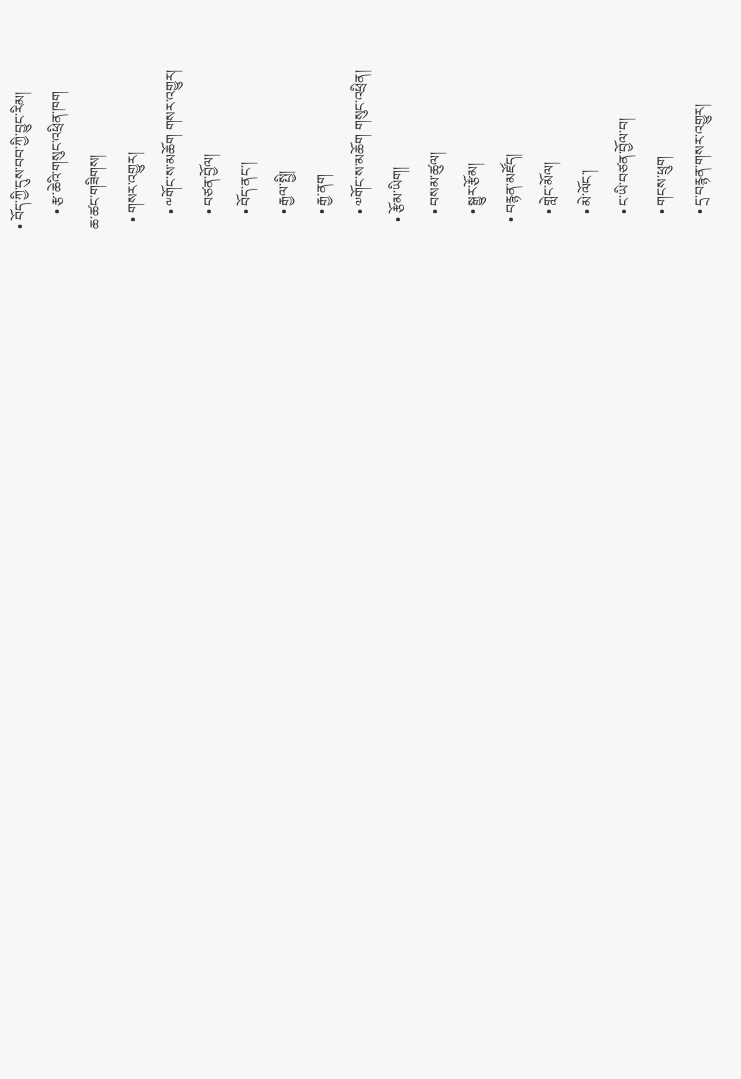• བོད་ཀྱི་དུས་བབ་ཀྱི་བྱུང་རིམ།
    • རྩ་ཆེའི་གསུང་འཕྲིན་ཁག
ཆ་ཚང་གཟིགས།
  • གསར་འགྱུར།
    • ༸གོང་ས་མཆོག གསར་འགྱུར།
    • བཙན་བྱོལ།
    • བོད་ནང་།
    • རྒྱལ་སྤྱི།
    • རྒྱ་ནག
    • ༧གོང་ས་མཆོག གསུང་འཕྲིན།
  • རྩོམ་ཡིག།
    • བསམ་ཚུལ།
    • སྒྱུར་རྩོམ།
  • བརྙན་མཛོད།
    • གླེང་མོལ།
    • མེ་ལོང་།
    • ང་ཡི་བཙན་བྱོལ་བ།
    • གངས་ཕྲུག
    • དྲ་བརྙན་གསར་འགྱུར།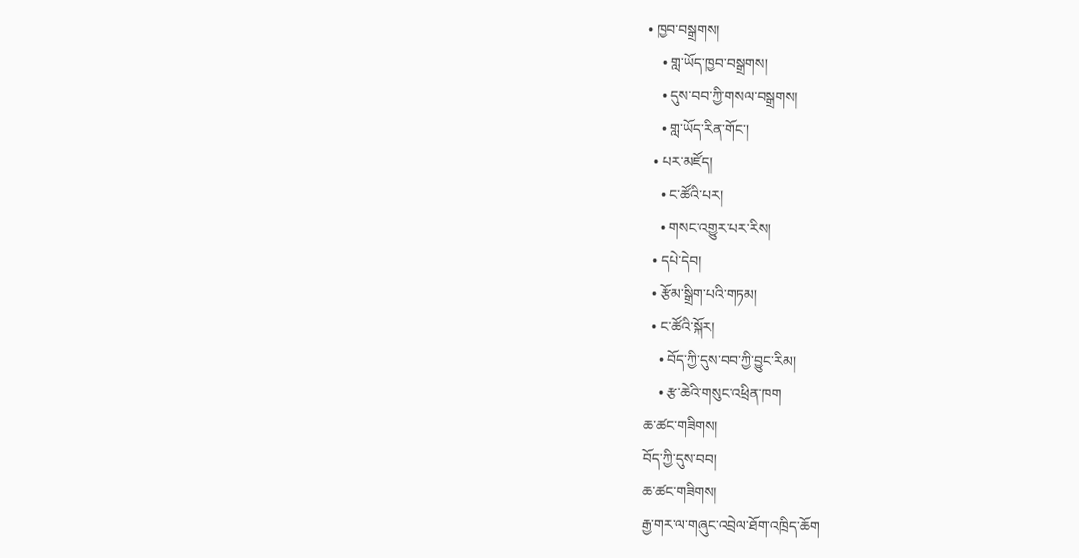• ཁྱབ་བསྒྲགས།
    • གླ་ཡོད་ཁྱབ་བསྒྲགས།
    • དུས་བབ་ཀྱི་གསལ་བསྒྲགས།
    • གླ་ཡོད་རིན་གོང་།
  • པར་མཛོད།
    • ང་ཚོའི་པར།
    • གསང་འགྱུར་པར་རིས།
  • དཔེ་དེབ།
  • རྩོམ་སྒྲིག་པའི་གཏམ།
  • ང་ཚོའི་སྐོར།
    • བོད་ཀྱི་དུས་བབ་ཀྱི་བྱུང་རིམ།
    • རྩ་ཆེའི་གསུང་འཕྲིན་ཁག
ཆ་ཚང་གཟིགས།
བོད་ཀྱི་དུས་བབ།
ཆ་ཚང་གཟིགས།
རྒྱ་གར་ལ་གཞུང་འབྲེལ་ཐོག་འཁྲིད་ཆོག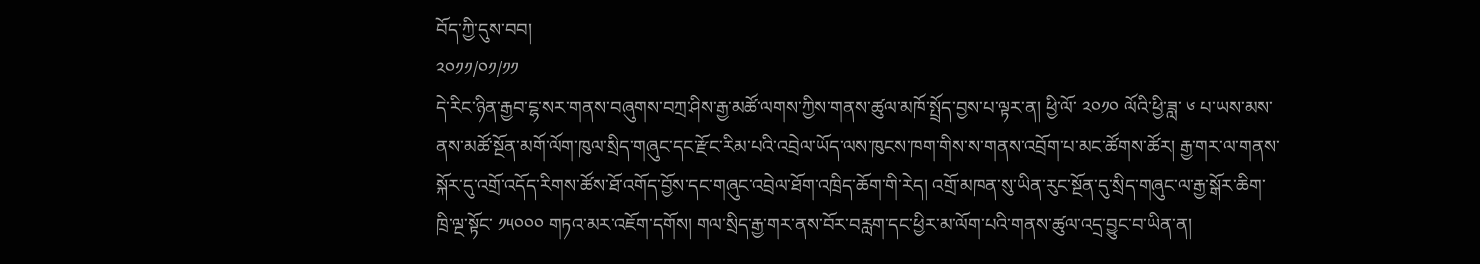བོད་ཀྱི་དུས་བབ།
༢༠༡༡/༠༡/༡༡
དེ་རིང་ཉིན་རྒྱབ་ངྷ་སར་གནས་བཞུགས་བཀྲ་ཤིས་རྒྱ་མཚོ་ལགས་ཀྱིས་གནས་ཚུལ་མཁོ་སྤྲོད་བྱས་པ་ལྟར་ན། ཕྱི་ལོ་ ༢༠༡༠ ལོའི་ཕྱི་ཟླ་ ༦ པ་ཡས་མས་ནས་མཚོ་སྔོན་མགོ་ལོག་ཁུལ་སྲིད་གཞུང་དང་རྫོང་རིམ་པའི་འབྲེལ་ཡོད་ལས་ཁུངས་ཁག་གིས་ས་གནས་འབྲོག་པ་མང་ཚོགས་ཚོར། རྒྱ་གར་ལ་གནས་སྐོར་དུ་འགྲོ་འདོད་རིགས་ཚོས་ཐོ་འགོད་བྱོས་དང་གཞུང་འབྲེལ་ཐོག་འཁྲིད་ཆོག་གི་རེད། འགྲོ་མཁན་སུ་ཡིན་རུང་སྔོན་དུ་སྲིད་གཞུང་ལ་རྒྱ་སྒོར་ཆིག་ཁྲི་ལྔ་སྟོང་ ༡༥༠༠༠ གཏའ་མར་འཇོག་དགོས། གལ་སྲིད་རྒྱ་གར་ནས་བོར་བརླག་དང་ཕྱིར་མ་ལོག་པའི་གནས་ཚུལ་འདྲ་བྱུང་བ་ཡིན་ན།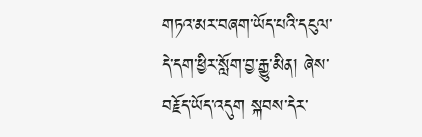གཏའ་མར་བཞག་ཡོད་པའི་དངུལ་དེ་དག་ཕྱིར་སློག་བྱ་རྒྱུ་མིན། ཞེས་བརྗོད་ཡོད་འདུག སྐབས་དེར་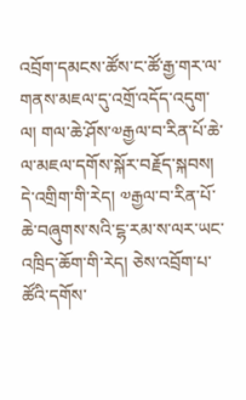འབྲོག་དམངས་ཚོས་ང་ཚོ་རྒྱ་གར་ལ་གནས་མཇལ་དུ་འགྲོ་འདོད་འདུག་ལ། གལ་ཆེ་ཤོས་༧རྒྱལ་བ་རིན་པོ་ཆེ་ལ་མཇལ་དགོས་སྐོར་བརྗོད་སྐབས། དེ་འགྲིག་གི་རེད། ༧རྒྱལ་བ་རིན་པོ་ཆེ་བཞུགས་སའི་ངྷ་རམ་ས་ལར་ཡང་འཁྲིད་ཆོག་གི་རེད། ཅེས་འབྲོག་པ་ཚོའི་དགོས་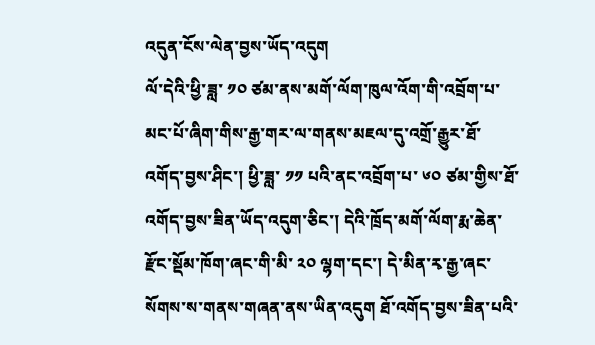འདུན་ངོས་ལེན་བྱས་ཡོད་འདུག
ལོ་དེའི་ཕྱི་ཟླ་ ༡༠ ཙམ་ནས་མགོ་ལོག་ཁུལ་འོག་གི་འབྲོག་པ་མང་པོ་ཞིག་གིས་རྒྱ་གར་ལ་གནས་མཇལ་དུ་འགྲོ་རྒྱུར་ཐོ་འགོད་བྱས་ཤིང་། ཕྱི་ཟླ་ ༡༡ པའི་ནང་འབྲོག་པ་ ༦༠ ཙམ་གྱིས་ཐོ་འགོད་བྱས་ཟིན་ཡོད་འདུག་ཅིང་། དེའི་ཁྲོད་མགོ་ལོག་རྨ་ཆེན་རྫོང་སྡོམ་ཁོག་ཞང་གི་མི་ ༢༠ ལྷག་དང་། དེ་མིན་རྭ་རྒྱ་ཞང་སོགས་ས་གནས་གཞན་ནས་ཡིན་འདུག ཐོ་འགོད་བྱས་ཟིན་པའི་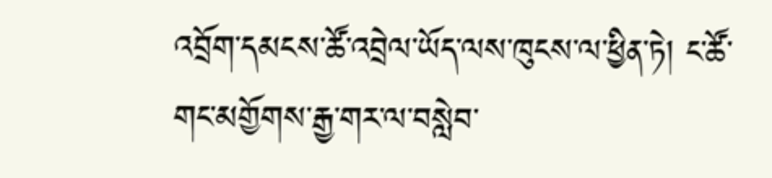འབྲོག་དམངས་ཚོ་འབྲེལ་ཡོད་ལས་ཁུངས་ལ་ཕྱིན་ཏེ། ང་ཚོ་གང་མགྱོགས་རྒྱ་གར་ལ་བསླེབ་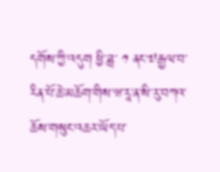དགོས་ཀྱི་འདུག ཕྱི་ཟླ་ ༡ ནང་༧རྒྱལ་བ་རིན་པོ་ཆེ་མཆོག་གིས་ཝ་རཱ་ན་སི་རུ་བཀའ་ཆོས་གསུང་འཆར་ཡོད་པ་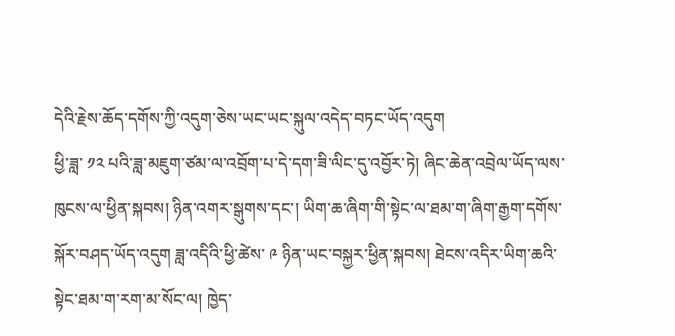དེའི་རྗེས་ཆོད་དགོས་ཀྱི་འདུག་ཅེས་ཡང་ཡང་སྐུལ་འདེད་བཏང་ཡོད་འདུག
ཕྱི་ཟླ་ ༡༢ པའི་ཟླ་མཇུག་ཙམ་ལ་འབྲོག་པ་དེ་དག་ཟི་ལིང་དུ་འབྱོར་ཏེ། ཞིང་ཆེན་འབྲེལ་ཡོད་ལས་ཁུངས་ལ་ཕྱིན་སྐབས། ཉིན་འགར་སྒུགས་དང་། ཡིག་ཆ་ཞིག་གི་སྟེང་ལ་ཐམ་ག་ཞིག་རྒྱག་དགོས་སྐོར་བཤད་ཡོད་འདུག ཟླ་འདིའི་ཕྱི་ཚེས་ ༩ ཉིན་ཡང་བསྐྱར་ཕྱིན་སྐབས། ཐེངས་འདིར་ཡིག་ཆའི་སྟེང་ཐམ་ག་རག་མ་སོང་ལ། ཁྱེད་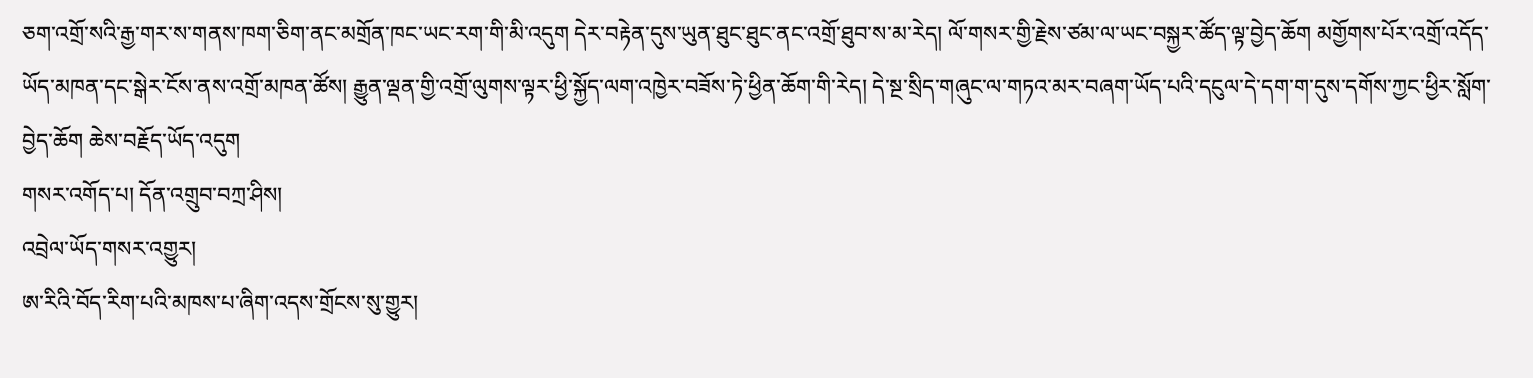ཅག་འགྲོ་སའི་རྒྱ་གར་ས་གནས་ཁག་ཅིག་ནང་མགྲོན་ཁང་ཡང་རག་གི་མི་འདུག དེར་བརྟེན་དུས་ཡུན་ཐུང་ཐུང་ནང་འགྲོ་ཐུབ་ས་མ་རེད། ལོ་གསར་གྱི་རྗེས་ཙམ་ལ་ཡང་བསྐྱར་ཚོད་ལྟ་བྱེད་ཆོག མགྱོགས་པོར་འགྲོ་འདོད་ཡོད་མཁན་དང་སྒེར་ངོས་ནས་འགྲོ་མཁན་ཚོས། རྒྱུན་ལྡན་གྱི་འགྲོ་ལུགས་ལྟར་ཕྱི་སྐྱོད་ལག་འཁྱེར་བཟོས་ཏེ་ཕྱིན་ཆོག་གི་རེད། དེ་སྔ་སྲིད་གཞུང་ལ་གཏའ་མར་བཞག་ཡོད་པའི་དངུལ་དེ་དག་ག་དུས་དགོས་ཀྱང་ཕྱིར་སློག་བྱེད་ཆོག ཆེས་བརྗོད་ཡོད་འདུག
གསར་འགོད་པ། དོན་འགྲུབ་བཀྲ་ཤིས།
འབྲེལ་ཡོད་གསར་འགྱུར།
ཨ་རིའི་བོད་རིག་པའི་མཁས་པ་ཞིག་འདས་གྲོངས་སུ་གྱུར།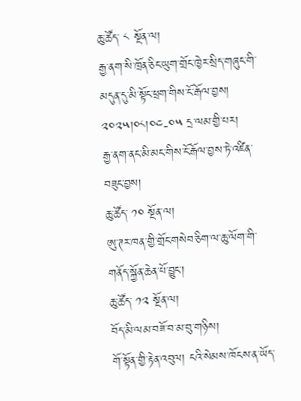ཆུ་ཚོད་ ༨ སྔོན་ལ།
རྒྱ་ནག་སི་ཁྲོན་ཅིང་ཡུག་གྲོང་ཁྱེར་སྲིད་གཞུང་གི་མདུན་དུ་མི་སྟོང་ཕྲག་གིས་ངོ་རྒོལ་བྱས། ༢༠༢༥།༠༨།༠༤-༠༥ དྲ་ལམ་གྱི་པར།
རྒྱ་ནག་ནང་མི་མང་གིས་ངོ་རྒོལ་བྱས་ཏེ་འཛིན་བཟུང་བྱས།
ཆུ་ཚོད་ ༡༠ སྔོན་ལ།
ཨུ་ཊར་ཁན་གྱི་གྲོང་གསེབ་ཅིག་ལ་ཆུ་ལོག་གི་གནོད་སྐྱོན་ཆེན་པོ་བྱུང་།
ཆུ་ཚོད་ ༡༢ སྔོན་ལ།
བོད་མི་ལམ་བཟོ་བ་མ་བུ་གཉིས།
གོ་སྟོན་གྱི་རྟེན་འབུལ། ངའི་སེམས་ཁོངས་ན་ཡོད་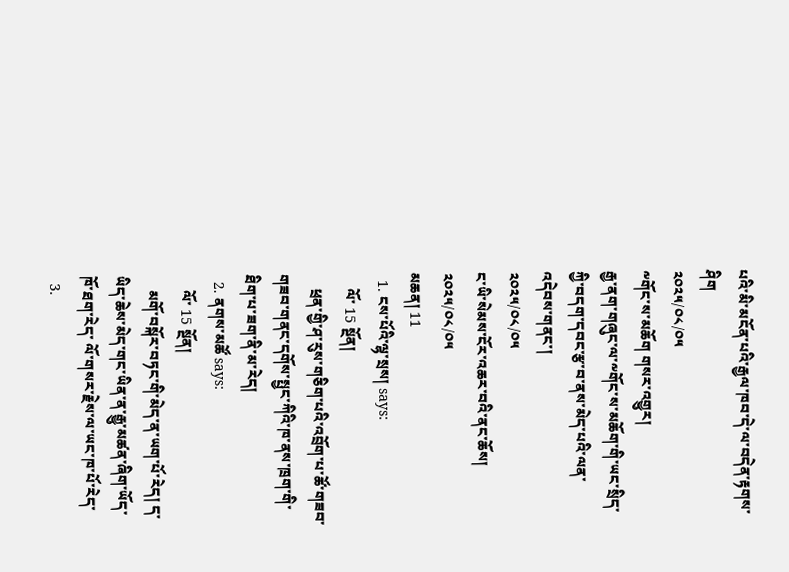པའི་མི་མངོན་པའི་རྒྱལ་ཁབ་དེ་ལ་བདེན་རྟགས་ཤིག
༢༠༢༥/༠༨/༠༥
༸གོང་ས་མཆོག གསར་འགྱུར།
རྒྱ་ནག་གཞུང་ལ་༸གོང་ས་མཆོག་གི་ཡང་སྲིད་ཀྱི་བདག་དབང་རྩ་བ་ནས་མེད་པའི་ལན་འདེབས་གནང་།
༢༠༢༥/༠༨/༠༥
ང་ཡི་སེམས་ངོར་འཆར་བའི་ནང་ཆོས།
༢༠༢༥/༠༨/༠༥
མཆན། 11
  1. ངས་པོའི་ལྷ་སྲས། says:
    ལོ་ 15 སྔོན།
    ཕྲན་གྱི་ཤ་རུས་གཅིག་པའི་འབྲོག་པ་ཚོ་གཟབ་གཟབ་གནང་དགོས་སྤྱང་ཀིའི་ཁ་ནས་ཁྲག་གི་ཐིག་པ་ཟག་ནི་མ་རེད།
  2. ནགས་མཚོ says:
    ལོ་ 15 སྔོན།
    མགོ་བསྐོར་བཏང་གི་མེད་ན་ཡག་པོ་རེད། ད་ཡིད་ཆེས་མེད་གང་ཡིན་ན་རྒྱུ་མཚན་ཞིག་ཡོད་ཁོ་ཐག་རེད་ ལོ་གསར་རྗེས་ལ་ཡང་ཁ་པོ་རེད་
  3.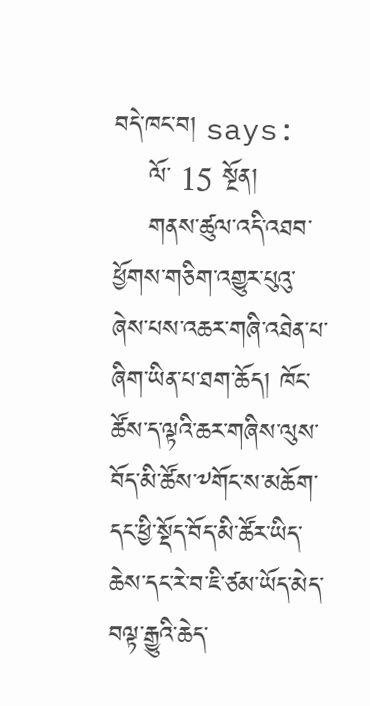བདེ་ཁང་བ། says:
    ལོ་ 15 སྔོན།
    གནས་ཚུལ་འདི་འཐབ་ཕྱོགས་གཅིག་འགྱུར་པུའུ་ཞེས་པས་འཆར་གཞི་འཐེན་པ་ཞིག་ཡིན་པ་ཐག་ཆོད། ཁོང་ཚོས་ད་ལྟའི་ཆར་གཞིས་ལུས་བོད་མི་ཚོས་༸གོང་ས་མཆོག་དང་ཕྱི་སྡོད་བོད་མི་ཚོར་ཡིད་ཆེས་དང་རེ་བ་ཇི་ཙམ་ཡོད་མེད་བལྟ་རྒྱུའི་ཆེད་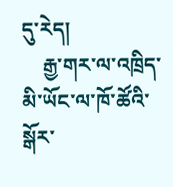དུ་རེད།
    རྒྱ་གར་ལ་འཁྲིད་མི་ཡོང་ལ་ཁོ་ཚོའི་སྒོར་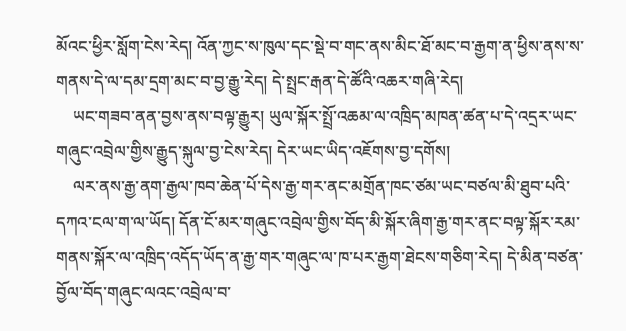མོའང་ཕྱིར་སློག་ངེས་རེད། འོན་ཀྱང་ས་ཁུལ་དང་སྡེ་བ་གང་ནས་མིང་ཐོ་མང་བ་རྒྱག་ན་ཕྱིས་ནས་ས་གནས་དེ་ལ་དམ་དྲག་མང་བ་བྱ་རྒྱུ་རེད། དེ་སྤྲང་རྒན་དེ་ཚོའི་འཆར་གཞི་རེད།
    ཡང་གཟབ་ནན་བྱས་ནས་བལྟ་རྒྱུར། ཡུལ་སྐོར་སྤྲོ་འཆམ་ལ་འཁྲིད་མཁན་ཚན་པ་དེ་འདྲར་ཡང་གཞུང་འབྲེལ་གྱིས་རྒྱུད་སྐུལ་བྱ་ངེས་རེད། དེར་ཡང་ཡིད་འཇོགས་བྱ་དགོས།
    ལར་ནས་རྒྱ་ནག་རྒྱལ་ཁབ་ཆེན་པོ་དེས་རྒྱ་གར་ནང་མགྲོན་ཁང་ཙམ་ཡང་བཙལ་མི་ཐུབ་པའི་དཀའ་ངལ་ག་ལ་ཡོད། དོན་ངོ་མར་གཞུང་འབྲེལ་གྱིས་བོད་མི་སྐོར་ཞིག་རྒྱ་གར་ནང་བལྟ་སྐོར་རམ་གནས་སྐོར་ལ་འཁྲིད་འདོད་ཡོད་ན་རྒྱ་གར་གཞུང་ལ་ཁ་པར་རྒྱག་ཐེངས་གཅིག་རེད། དེ་མིན་བཙན་བྱོལ་བོད་གཞུང་ལའང་འབྲེལ་བ་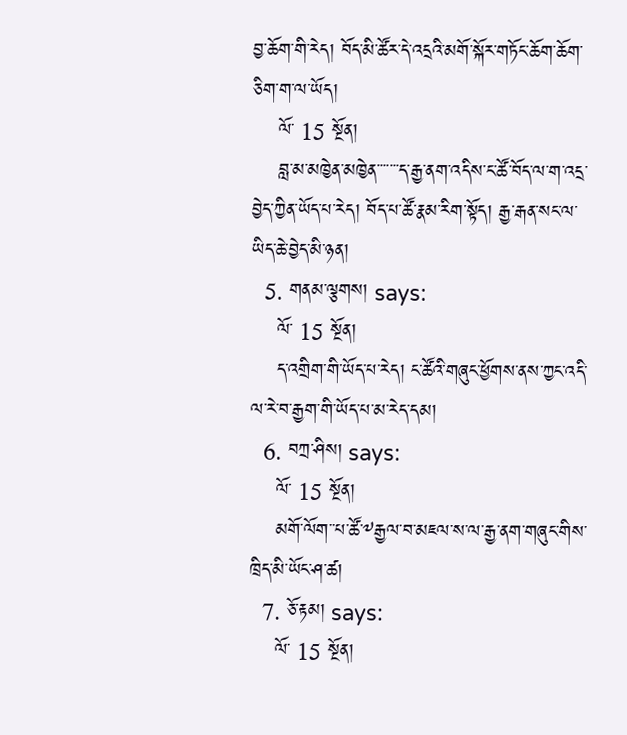བྱ་ཆོག་གི་རེད། བོད་མི་ཚོར་དེ་འདྲའི་མགོ་སྐོར་གཏོང་ཆོག་ཆོག་ཅིག་ག་ལ་ཡོད།
    ལོ་ 15 སྔོན།
    བླ་མ་མཁྱེན་མཁྱེན་་་་་་་ད་རྒྱ་ནག་འདིས་ང་ཚོ་བོད་ལ་ག་འདྲ་བྱེད་ཀྱིན་ཡོད་པ་རེད། བོད་པ་ཚོ་རྣམ་རིག་སྟོད། རྒྱ་རྒན་སང་ལ་ཡིད་ཆེ་བྱེད་མི་ཉན།
  5. གནམ་ལྕགས། says:
    ལོ་ 15 སྔོན།
    ད་འགྲིག་གི་ཡོད་པ་རེད། ང་ཚོའི་གཞུང་ཕྱོགས་ནས་ཀྱང་འདི་ལ་རེ་བ་རྒྱག་གི་ཡོད་པ་མ་རེད་དམ།
  6. བཀྲ་ཤིས། says:
    ལོ་ 15 སྔོན།
    མགོ་ལོག་་པ་ཚོ་༸རྒྱལ་བ་མཇལ་ས་ལ་རྒྱ་ནག་གཞུང་གིས་ཁྲིད་མི་ཡོང་ཤ་ཚ།
  7. ཅོ་རྟམ། says:
    ལོ་ 15 སྔོན།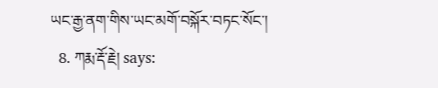ཡང་རྒྱ་ནག་གིས་ཡང་མགོ་བསྐོར་བཏང་སོང་།
  8. ཀརྨ་རྡོ་རྗེ། says: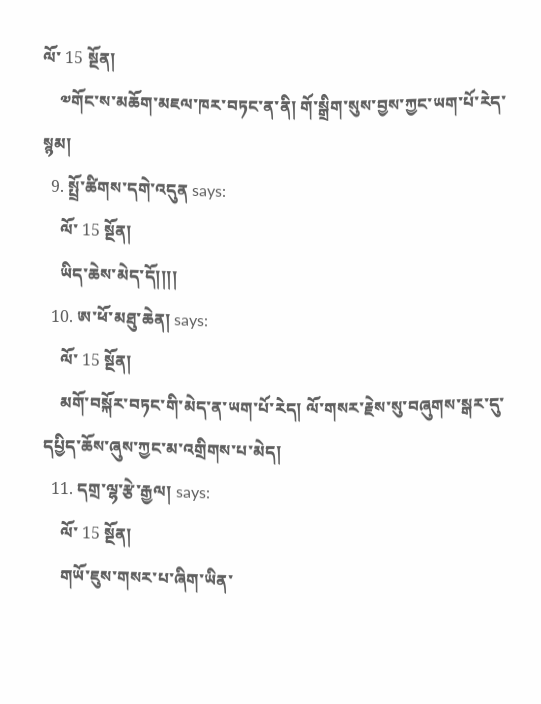ལོ་ 15 སྔོན།
    ༧གོང་ས་མཆོག་མཇལ་ཁར་བཏང་ན་ནི། གོ་སྒྲིག་སུས་བྱས་ཀྱང་ཡག་པོ་རེད་སྙམ།
  9. སྤྲོ་ཚིགས་དགེ་འདུན says:
    ལོ་ 15 སྔོན།
    ཡིད་ཆེས་མེད་དོ།།།།
  10. ཨ་ཕོ་མཐུ་ཆེན། says:
    ལོ་ 15 སྔོན།
    མགོ་བསྐོར་བཏང་གི་མེད་ན་ཡག་པོ་རེད། ལོ་གསར་རྗེས་སུ་བཞུགས་སྒར་དུ་དཔྱིད་ཆོས་ཞུས་ཀྱང་མ་འགྲིགས་པ་མེད།
  11. དགྲ་ལྷ་རྩེ་རྒྱལ། says:
    ལོ་ 15 སྔོན།
    གཡོ་ཇུས་གསར་པ་ཞིག་ཡིན་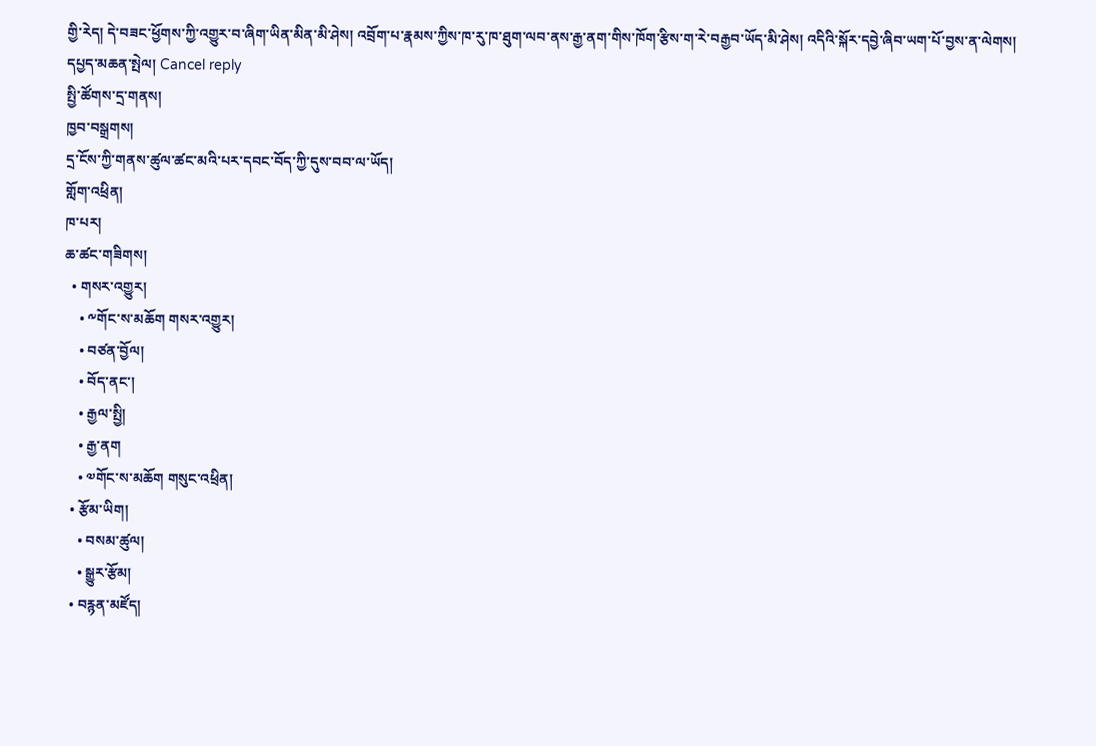གྱི་རེད། དེ་བཟང་ཕྱོགས་ཀྱི་འགྱུར་བ་ཞིག་ཡིན་མིན་མི་ཤེས། འབྲོག་པ་རྣམས་ཀྱིས་ཁ་རུ་ཁ་ཐུག་ལབ་ནས་རྒྱ་ནག་གིས་ཁོག་རྩིས་ག་རེ་བརྒྱབ་ཡོད་མི་ཤེས། འདིའི་སྐོར་དབྱེ་ཞིབ་ཡག་པོ་བྱས་ན་ལེགས།
དཔྱད་མཆན་སྤེལ། Cancel reply
སྤྱི་ཚོགས་དྲ་གནས།
ཁྱབ་བསྒྲགས།
དྲ་ངོས་ཀྱི་གནས་ཚུལ་ཚང་མའི་པར་དབང་བོད་ཀྱི་དུས་བབ་ལ་ཡོད།
གློག་འཕྲིན།
ཁ་པར།
ཆ་ཚང་གཟིགས།
  • གསར་འགྱུར།
    • ༸གོང་ས་མཆོག གསར་འགྱུར།
    • བཙན་བྱོལ།
    • བོད་ནང་།
    • རྒྱལ་སྤྱི།
    • རྒྱ་ནག
    • ༧གོང་ས་མཆོག གསུང་འཕྲིན།
  • རྩོམ་ཡིག།
    • བསམ་ཚུལ།
    • སྒྱུར་རྩོམ།
  • བརྙན་མཛོད།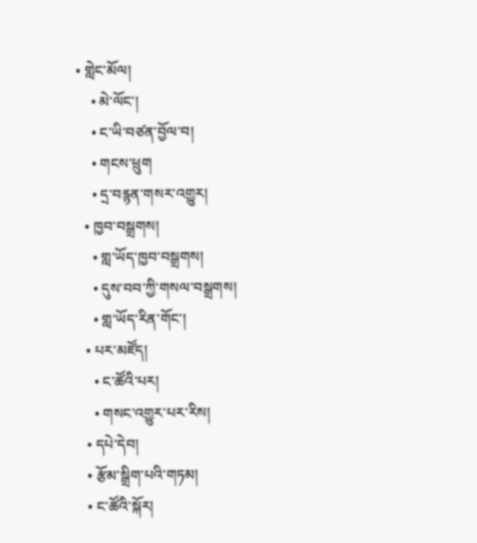• གླེང་མོལ།
    • མེ་ལོང་།
    • ང་ཡི་བཙན་བྱོལ་བ།
    • གངས་ཕྲུག
    • དྲ་བརྙན་གསར་འགྱུར།
  • ཁྱབ་བསྒྲགས།
    • གླ་ཡོད་ཁྱབ་བསྒྲགས།
    • དུས་བབ་ཀྱི་གསལ་བསྒྲགས།
    • གླ་ཡོད་རིན་གོང་།
  • པར་མཛོད།
    • ང་ཚོའི་པར།
    • གསང་འགྱུར་པར་རིས།
  • དཔེ་དེབ།
  • རྩོམ་སྒྲིག་པའི་གཏམ།
  • ང་ཚོའི་སྐོར།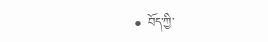• བོད་ཀྱི་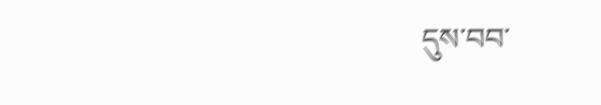དུས་བབ་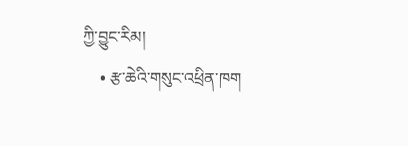ཀྱི་བྱུང་རིམ།
    • རྩ་ཆེའི་གསུང་འཕྲིན་ཁག